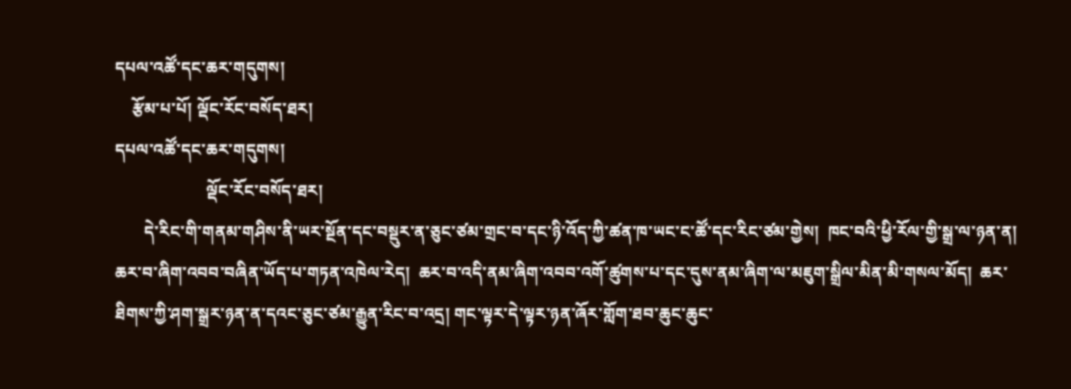དཔལ་འཚོ་དང་ཆར་གདུགས།
    རྩོམ་པ་པོ། ལྡོང་རོང་བསོད་ཐར།
དཔལ་འཚོ་དང་ཆར་གདུགས།
                      ལྡོང་རོང་བསོད་ཐར།
       དེ་རིང་གི་གནམ་གཤིས་ནི་ཡར་སྔོན་དང་བསྡུར་ན་ཅུང་ཙམ་གྲང་བ་དང་ཉི་འོད་ཀྱི་ཚན་ཁ་ཡང་ང་ཚོ་དང་རིང་ཙམ་གྱེས།  ཁང་བའི་ཕྱི་རོལ་གྱི་སྒྲ་ལ་ཉན་ན། ཆར་བ་ཞིག་འབབ་བཞིན་ཡོད་པ་གཏན་འཁེལ་རེད།  ཆར་བ་འདི་ནམ་ཞིག་འབབ་འགོ་ཚུགས་པ་དང་དུས་ནམ་ཞིག་ལ་མཇུག་སྒྲིལ་མིན་མི་གསལ་མོད།  ཆར་ཐིགས་ཀྱི་ཤག་སྒྲར་ཉན་ན་དའང་ཅུང་ཙམ་རྒྱུན་རིང་བ་འདྲ། གང་ལྟར་དེ་ལྟར་ཉན་ཞོར་གློག་ཐབ་ཆུང་ཆུང་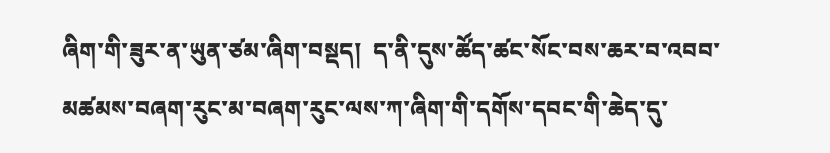ཞིག་གི་ཟུར་ན་ཡུན་ཙམ་ཞིག་བསྡད།  ད་ནི་དུས་ཚོད་ཚང་སོང་བས་ཆར་བ་འབབ་མཚམས་བཞག་རུང་མ་བཞག་རུང་ལས་ཀ་ཞིག་གི་དགོས་དབང་གི་ཆེད་དུ་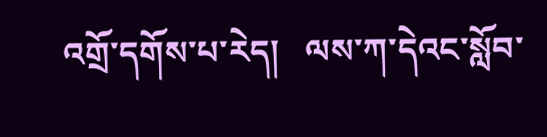འགྲོ་དགོས་པ་རེད།   ལས་ཀ་དེའང་སློབ་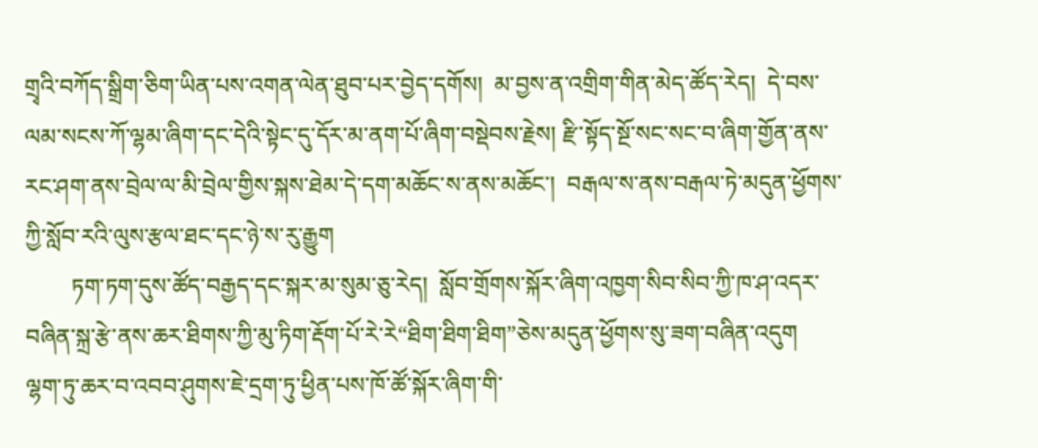གྲྭའི་བཀོད་སྒྲིག་ཅིག་ཡིན་པས་འགན་ལེན་ཐུབ་པར་བྱེད་དགོས།  མ་བྱས་ན་འགྲིག་གིན་མེད་ཚོད་རེད།  དེ་བས་ལམ་སངས་ཀོ་ལྷམ་ཞིག་དང་དེའི་སྟེང་དུ་དོར་མ་ནག་པོ་ཞིག་བསྡེབས་རྗེས། རྫི་སྟོད་སྔོ་སང་སང་བ་ཞིག་གྱོན་ནས་རང་ཤག་ནས་བྲེལ་ལ་མི་བྲེལ་གྱིས་སྐས་ཐེམ་དེ་དག་མཆོང་ས་ནས་མཆོང་།  བརྒལ་ས་ནས་བརྒལ་ཏེ་མདུན་ཕྱོགས་ཀྱི་སློབ་རའི་ལུས་རྩལ་ཐང་དང་ཉེ་ས་རུ་རྒྱུག
        ཏག་ཏག་དུས་ཚོད་བརྒྱད་དང་སྐར་མ་སུམ་ཅུ་རེད།  སློབ་གྲོགས་སྐོར་ཞིག་འཁྱག་སིབ་སིབ་ཀྱི་ཁ་ཤ་འདར་བཞིན་སྐྲ་རྩེ་ནས་ཆར་ཐིགས་ཀྱི་མུ་ཏིག་རྡོག་པོ་རེ་རེ“ཐིག་ཐིག་ཐིག”ཅེས་མདུན་ཕྱོགས་སུ་ཟག་བཞིན་འདུག   ལྷག་ཏུ་ཆར་བ་འབབ་ཤུགས་ཇེ་དྲག་ཏུ་ཕྱིན་པས་ཁོ་ཚོ་སྐོར་ཞིག་གི་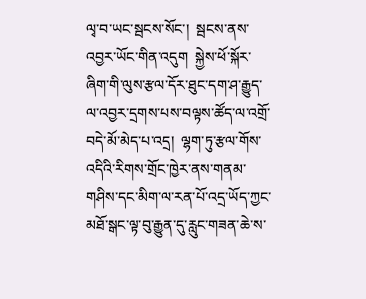ལྭ་བ་ཡང་སྦངས་སོང་།  སྦངས་ནས་འབྱར་ཡོང་གིན་འདུག  སྐྱེས་ཕོ་སྐོར་ཞིག་གི་ལུས་རྩལ་དོར་ཐུང་དག་ཤ་རྒྱུད་ལ་འབྱར་དྲགས་པས་བལྟས་ཚོད་ལ་འགྲོ་བདེ་མོ་མེད་པ་འདྲ།  ལྷག་ཏུ་རྩལ་གོས་འདིའི་རིགས་གྲོང་ཁྱེར་ནས་གནམ་གཤིས་དང་མིག་ལ་རན་པོ་འདྲ་ཡོད་ཀྱང་མཐོ་སྒང་ལྟ་བུ་རྒྱུན་དུ་རླུང་གཟན་ཆེ་ས་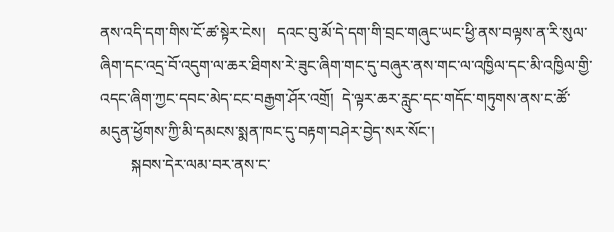ནས་འདི་དག་གིས་ངོ་ཚ་སྟེར་ངེས།   དའང་བུ་མོ་དེ་དག་གི་བྲང་གཞུང་ཡང་ཕྱི་ནས་བལྟས་ན་རི་སུལ་ཞིག་དང་འདྲ་བོ་འདུག་ལ་ཆར་ཐིགས་རེ་ཟུང་ཞིག་གང་དུ་བཞུར་ནས་གང་ལ་འཁྱིལ་དང་མི་འཁྱིལ་གྱི་འདང་ཞིག་ཀྱང་དབང་མེད་ངང་བརྒྱག་ཤོར་འགྲོ།  དེ་ལྟར་ཆར་རླུང་དང་གདོང་གཏུགས་ནས་ང་ཚོ་མདུན་ཕྱོགས་ཀྱི་མི་དམངས་སྨན་ཁང་དུ་བརྟག་བཤེར་བྱེད་སར་སོང་།
        སྐབས་དེར་ལམ་བར་ནས་ང་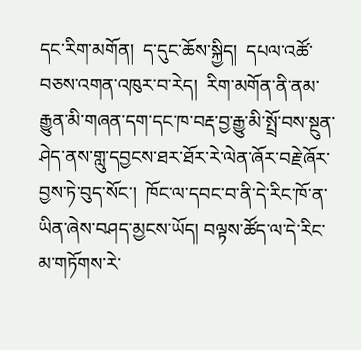དང་རིག་མགོན།  ད་དུང་ཆོས་སྐྱིད།  དཔལ་འཚོ་བཅས་འགན་འཁུར་བ་རེད།  རིག་མགོན་ནི་ནམ་རྒྱུན་མི་གཞན་དག་དང་ཁ་བརྡ་བྱ་རྒྱུ་མི་སྤྲོ་བས་སྔུན་ཤེད་ནས་གླུ་དབྱངས་ཐར་ཐོར་རེ་ལེན་ཞོར་བརྗེ་ཞོར་བྱས་ཏེ་བུད་སོང་།  ཁོང་ལ་དབང་བ་ནི་དེ་རིང་ཁོ་ན་ཡིན་ཞེས་བཤད་མྱངས་ཡོད། བལྟས་ཚོད་ལ་དེ་རིང་མ་གཏོགས་རེ་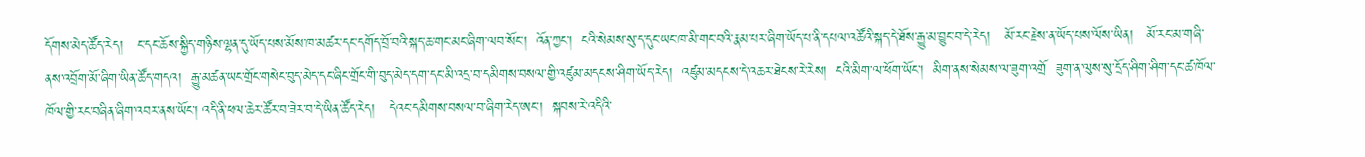དོགས་མེད་ཚོད་རེད།   ང་དང་ཆོས་སྐྱིད་གཉིས་ལྷན་དུ་ཡོད་པས་མོས་ཁ་མཚར་དང་དགོད་བྲོ་བའི་སྐད་ཆ་གང་མང་ཞིག་ལབ་སོང་།  འོན་ཀྱང་།  ངའི་སེམས་སུ་ད་དུང་ཡང་ཁ་མི་གང་བའི་རྣམ་པར་ཞིག་ཡོད་པ་ནི་དཔལ་འཚོའི་སྐད་དེ་ཐོས་རྒྱུ་མ་བྱུང་བ་དེ་རེད།   མོ་རང་རྗེས་ན་ཡོད་པས་ལོས་ཡིན།   མོ་རང་མ་གཞི་ནས་འབྲོག་མོ་ཞིག་ཡིན་ཚོད་གདའ།  རྒྱུ་མཚན་ཡང་གྲོང་གསེང་བུད་མེད་དང་ཞིང་གྲོང་གི་བུད་མེད་དག་དང་མི་འདྲ་བ་དམིགས་བསལ་གྱི་འཛུམ་མདངས་ཤིག་ཡོད་རེད།  འཛུམ་མདངས་དེ་འཆར་ཐེངས་རེ་རེས།  ངའི་མིག་ལ་ཕོག་ཡོང་།  མིག་ནས་སེམས་ལ་ཟུག་འགྲོ  ཟུག་ན་ལུས་སུ་དྲོད་ཤིག་ཤིག་དང་ཚ་ཁོལ་ཁོལ་གྱི་རང་བཞིན་ཞིག་འབར་ནས་ཡོང་། འདི་ནི་ཕལ་ཆེར་ཚོར་བ་ཟེར་བ་དེ་ཡིན་ཚོད་རེད།   དེའང་དམིགས་བསལ་བ་ཞིག་རེད་ཨང་།  སྐབས་རེ་འདིའི་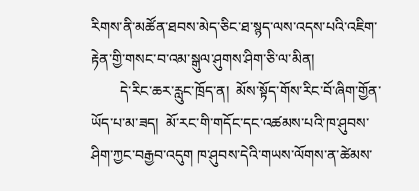རིགས་ནི་མཚོན་ཐབས་མེད་ཅིང་ཐ་སྙད་ལས་འདས་པའི་འཇིག་རྟེན་གྱི་གསང་བ་འམ་སྒུལ་ཤུགས་ཤིག་ཅི་ལ་མིན།
        དེ་རིང་ཆར་རླུང་ཁྲོད་ན།  མོས་སྟོད་གོས་རིང་བོ་ཞིག་གྱོན་ཡོད་པ་མ་ཟད།  མོ་རང་གི་གདོང་དང་འཚམས་པའི་ཁ་ཤུབས་ཤིག་ཀྱང་བརྒྱབ་འདུག ཁ་ཤུབས་དེའི་གཡས་ལོགས་ན་ཚེམས་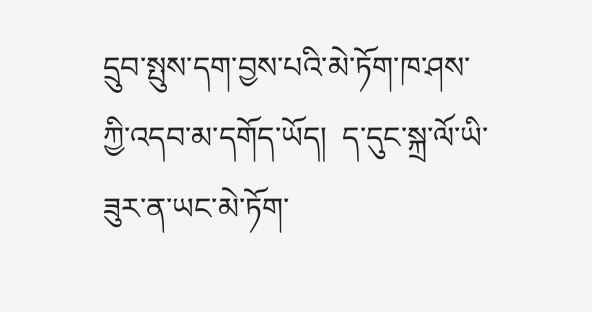དྲུབ་སྤུས་དག་བྱས་པའི་མེ་ཏོག་ཁ་ཤས་ཀྱི་འདབ་མ་དགོད་ཡོད།  ད་དུང་སྐྲ་ལོ་ཡི་ཟུར་ན་ཡང་མེ་ཏོག་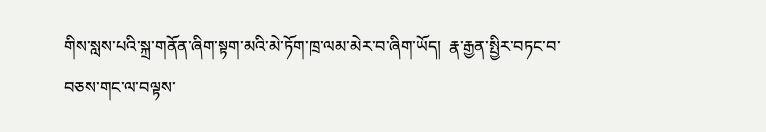གིས་སླས་པའི་སྐྲ་གནོན་ཞིག་སྟག་མའི་མེ་ཏོག་ཁྲ་ལམ་མེར་བ་ཞིག་ཡོད།  རྣ་རྒྱན་སྤྱིར་བཏང་བ་བཅས་གང་ལ་བལྟས་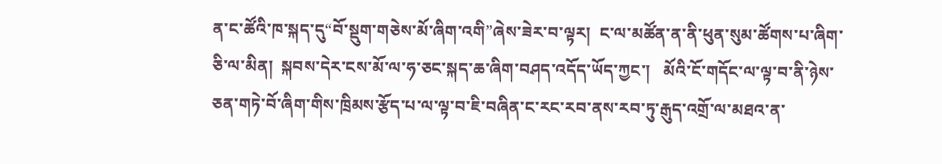ན་ང་ཚོའི་ཁ་སྐད་དུ“བོ་སྡུག་གཅེས་མོ་ཞིག་འགི”ཞེས་ཟེར་བ་ལྟར།  ང་ལ་མཚོན་ན་ནི་ཕུན་སུམ་ཚོགས་པ་ཞིག་ཅི་ལ་མིན།  སྐབས་དེར་ངས་མོ་ལ་ཧ་ཅང་སྐད་ཆ་ཞིག་བཤད་འདོད་ཡོད་ཀྱང་།   མོའི་ངོ་གདོང་ལ་ལྟ་བ་ནི་ཉེས་ཅན་གཏེ་བོ་ཞིག་གིས་ཁྲིམས་རྩོད་པ་ལ་ལྟ་བ་ཇི་བཞིན་ང་རང་རབ་ནས་རབ་ཏུ་རྒུད་འགྲོ་ལ་མཐའ་ན་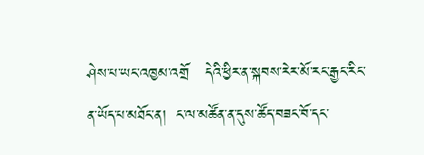ཤེས་པ་ཡང་འཁྱམ་འགྲོ   དེའི་ཕྱིར་ན་སྐབས་རེར་མོ་རང་རྒྱང་རིང་ན་ཡོད་པ་མཐོང་ན།  ང་ལ་མཚོན་ན་དུས་ཚོད་བཟང་བོ་དང་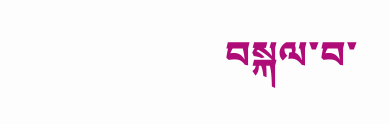བསྐལ་བ་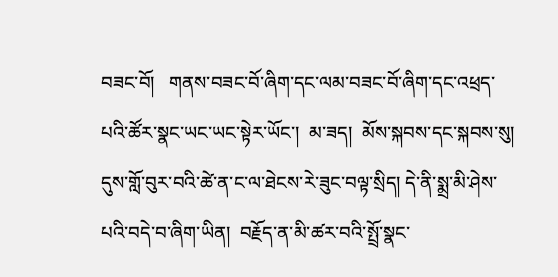བཟང་བོ།   གནས་བཟང་བོ་ཞིག་དང་ལམ་བཟང་བོ་ཞིག་དང་འཕྲད་པའི་ཚོར་སྣང་ཡང་ཡང་སྟེར་ཡོང་།  མ་ཟད།  མོས་སྐབས་དང་སྐབས་སུ།  དུས་གློ་བུར་བའི་ཚེ་ན་ང་ལ་ཐེངས་རེ་ཟུང་བལྟ་སྲིད། དེ་ནི་སྨྲ་མི་ཤེས་པའི་བདེ་བ་ཞིག་ཡིན།  བརྗོད་ན་མི་ཚར་བའི་སྤྲོ་སྣང་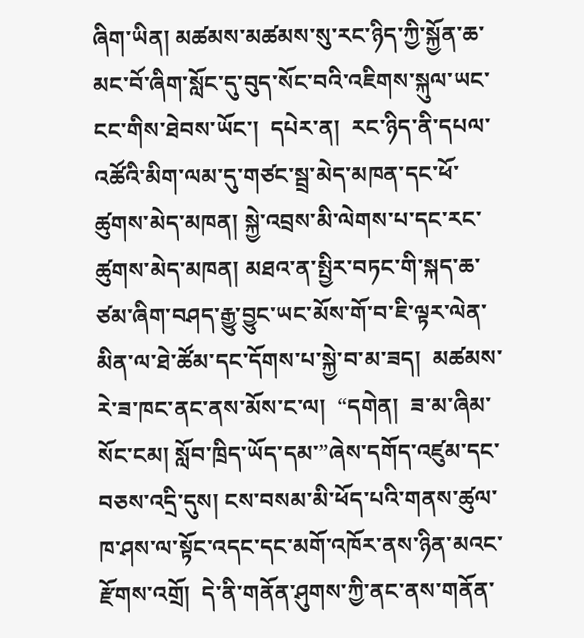ཞིག་ཡིན། མཚམས་མཚམས་སུ་རང་ཉིད་ཀྱི་སྐྱོན་ཆ་མང་བོ་ཞིག་སློང་དུ་བུད་སོང་བའི་འཇིགས་སྐུལ་ཡང་ངང་གིས་ཐེབས་ཡོང་།  དཔེར་ན།  རང་ཉིད་ནི་དཔལ་འཚོའི་མིག་ལམ་དུ་གཙང་སྦྲ་མེད་མཁན་དང་ཕོ་ཚུགས་མེད་མཁན། སྐྱེ་འབྲས་མི་ལེགས་པ་དང་རང་ཚུགས་མེད་མཁན། མཐའ་ན་སྤྱིར་བཏང་གི་སྐད་ཆ་ཙམ་ཞིག་བཤད་རྒྱུ་བྱུང་ཡང་མོས་གོ་བ་ཇི་ལྟར་ལེན་མིན་ལ་ཐེ་ཚོམ་དང་དོགས་པ་སྐྱེ་བ་མ་ཟད།  མཚམས་རེ་ཟ་ཁང་ནང་ནས་མོས་ང་ལ།  “དགེན།  ཟ་མ་ཞིམ་སོང་ངམ། སློབ་ཁྲིད་ཡོད་དམ་”ཞེས་དགོད་འཛུམ་དང་བཅས་འདྲི་དུས། ངས་བསམ་མི་ཕོད་པའི་གནས་ཚུལ་ཁ་ཤས་ལ་སྟོང་འདང་དང་མགོ་འཁོར་ནས་ཉིན་མའང་རྫོགས་འགྲོ།  དེ་ནི་གནོན་ཤུགས་ཀྱི་ནང་ནས་གནོན་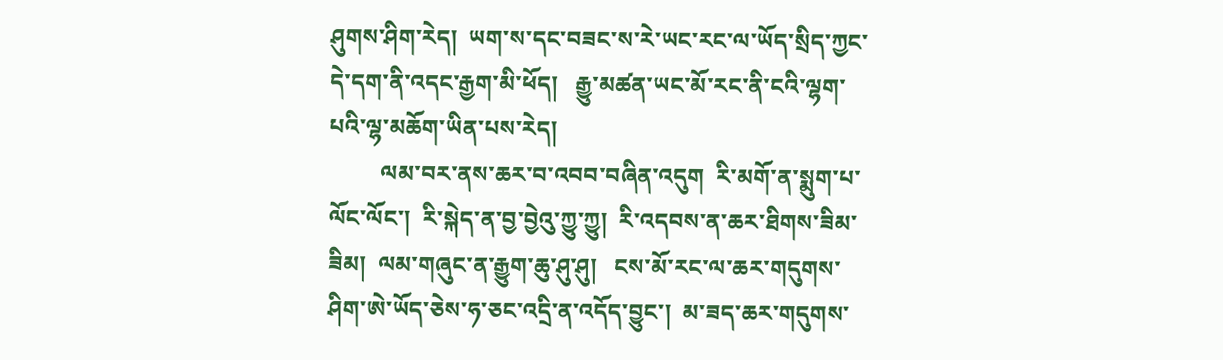ཤུགས་ཤིག་རེད།  ཡག་ས་དང་བཟང་ས་རེ་ཡང་རང་ལ་ཡོད་སྲིད་ཀྱང་དེ་དག་ནི་འདང་རྒྱག་མི་ཕོད།   རྒྱུ་མཚན་ཡང་མོ་རང་ནི་ངའི་ལྷག་པའི་ལྷ་མཆོག་ཡིན་པས་རེད།
         ལམ་བར་ནས་ཆར་བ་འབབ་བཞིན་འདུག  རི་མགོ་ན་སྨུག་པ་ལོང་ལོང་།  རི་སྐེད་ན་བྱ་བྱེའུ་ཀྱུ་ཀྱུ།  རི་འདབས་ན་ཆར་ཐིགས་ཟིམ་ཟིམ།  ལམ་གཞུང་ན་རྒྱུག་ཆུ་ཤུ་ཤུ།   ངས་མོ་རང་ལ་ཆར་གདུགས་ཤིག་ཨེ་ཡོད་ཅེས་ཧ་ཅང་འདྲི་ན་འདོད་བྱུང་།  མ་ཟད་ཆར་གདུགས་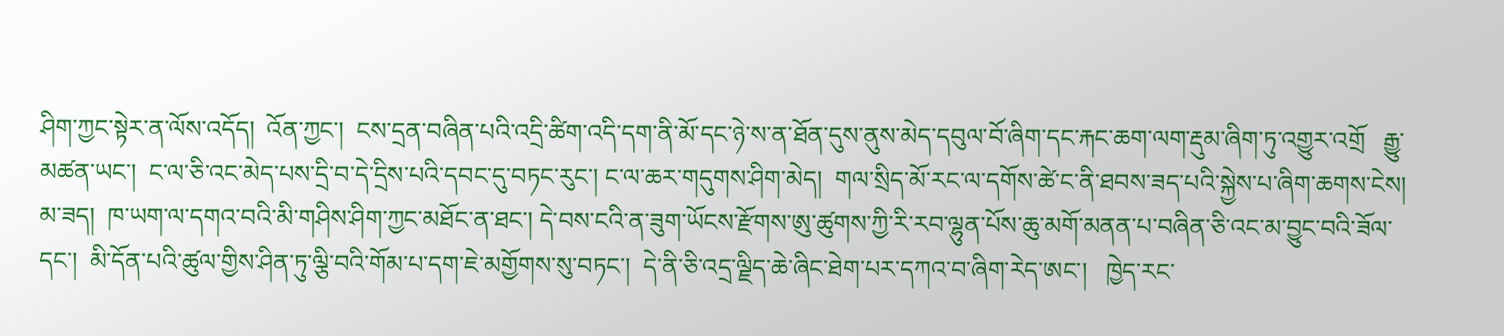ཤིག་ཀྱང་སྟེར་ན་ལོས་འདོད།  འོན་ཀྱང་།  ངས་དྲན་བཞིན་པའི་འདྲི་ཚིག་འདི་དག་ནི་མོ་དང་ཉེ་ས་ན་ཐོན་དུས་ནུས་མེད་དབུལ་བོ་ཞིག་དང་རྐང་ཆག་ལག་རྡུམ་ཞིག་ཏུ་འགྱུར་འགྲོ   རྒྱུ་མཚན་ཡང་།  ང་ལ་ཅི་འང་མེད་པས་དྲི་བ་དེ་དྲིས་པའི་དབང་དུ་བཏང་རུང་། ང་ལ་ཆར་གདུགས་ཤིག་མེད།  གལ་སྲིད་མོ་རང་ལ་དགོས་ཚེ་ང་ནི་ཐབས་ཟད་པའི་སྐྱེས་པ་ཞིག་ཆགས་ངེས།  མ་ཟད།  ཁ་ཡག་ལ་དགའ་བའི་མི་གཤིས་ཤིག་ཀྱང་མཐོང་ན་ཐང་། དེ་བས་ངའི་ན་ཟུག་ཡོངས་རྫོགས་ཨུ་ཚུགས་ཀྱི་རི་རབ་ལྷུན་པོས་ཆུ་མགོ་མནན་པ་བཞིན་ཅི་འང་མ་བྱུང་བའི་ཟོལ་དང་།  མི་དོན་པའི་ཚུལ་གྱིས་ཤིན་ཏུ་ལྕི་བའི་གོམ་པ་དག་ཇེ་མགྱོགས་སུ་བཏང་།  དེ་ནི་ཅི་འདྲ་ལྗིད་ཆེ་ཞིང་ཐེག་པར་དཀའ་བ་ཞིག་རེད་ཨང་།   ཁྱེད་རང་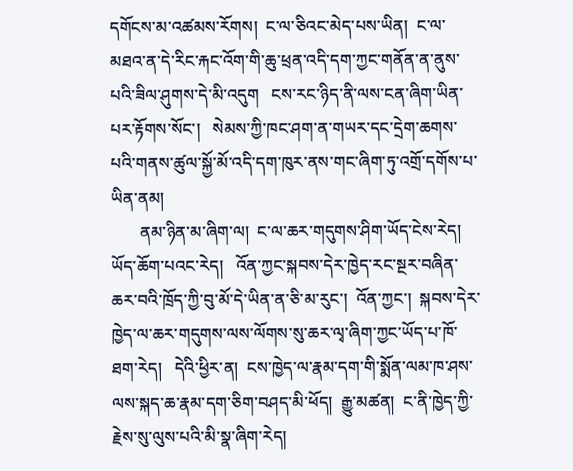དགོངས་མ་འཚམས་རོགས།  ང་ལ་ཅིའང་མེད་པས་ཡིན།  ང་ལ་མཐའ་ན་དེ་རིང་རྐང་འོག་གི་ཆུ་ཕྲན་འདི་དག་ཀྱང་གནོན་ན་ནུས་པའི་ཟིལ་ཤུགས་དེ་མི་འདུག   ངས་རང་ཉིད་ནི་ལས་ངན་ཞིག་ཡིན་པར་རྟོགས་སོང་།   སེམས་ཀྱི་ཁང་ཤག་ན་གཡར་དང་དྲེག་ཆགས་པའི་གནས་ཚུལ་སྐྱོ་མོ་འདི་དག་ཁུར་ནས་གང་ཞིག་ཏུ་འགྲོ་དགོས་པ་ཡིན་ནམ།
       ནམ་ཉིན་མ་ཞིག་ལ།  ང་ལ་ཆར་གདུགས་ཤིག་ཡོད་ངེས་རེད། ཡོད་ཆོག་པའང་རེད།   འོན་ཀྱང་སྐབས་དེར་ཁྱེད་རང་སྔར་བཞིན་ཆར་བའི་ཁྲོད་ཀྱི་བུ་མོ་དེ་ཡིན་ན་ཅི་མ་རུང་།  འོན་ཀྱང་།  སྐབས་དེར་ཁྱེད་ལ་ཆར་གདུགས་ལས་ལོགས་སུ་ཆར་ལྭ་ཞིག་ཀྱང་ཡོད་པ་ཁོ་ཐག་རེད།   དེའི་ཕྱིར་ན།  ངས་ཁྱེད་ལ་རྣམ་དག་གི་སྨོན་ལམ་ཁ་ཤས་ལས་སྐད་ཆ་རྣམ་དག་ཅིག་བཤད་མི་ཕོད།  རྒྱུ་མཚན།  ང་ནི་ཁྱེད་ཀྱི་རྗེས་སུ་ལུས་པའི་མི་སྣ་ཞིག་རེད།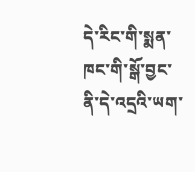དེ་རིང་གི་སྨན་ཁང་གི་སྒོ་བྱང་ནི་དེ་འདྲའི་ཡག་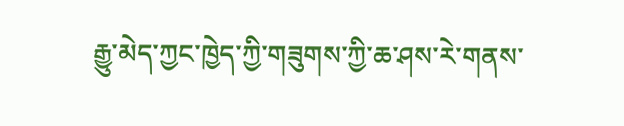རྒྱུ་མེད་ཀྱང་ཁྱེད་ཀྱི་གཟུགས་ཀྱི་ཆ་ཤས་རེ་གནས་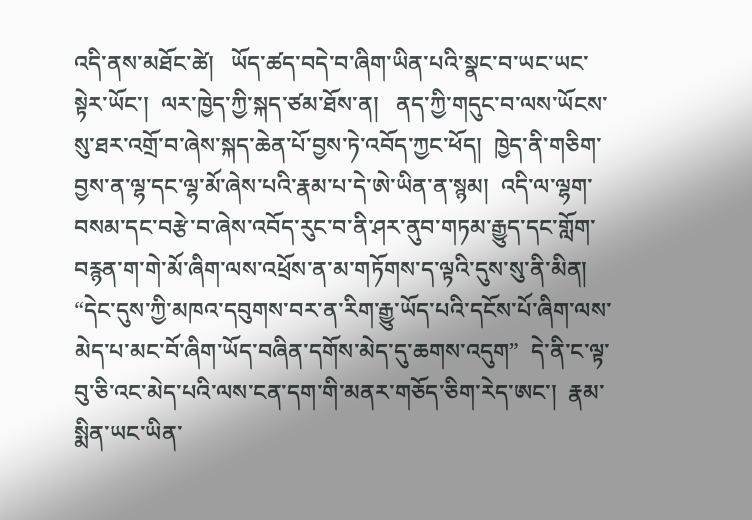འདི་ནས་མཐོང་ཚེ།   ཡོད་ཚད་བདེ་བ་ཞིག་ཡིན་པའི་སྣང་བ་ཡང་ཡང་སྟེར་ཡོང་།  ལར་ཁྱེད་ཀྱི་སྐད་ཙམ་ཐོས་ན།   ནད་ཀྱི་གདུང་བ་ལས་ཡོངས་སུ་ཐར་འགྲོ་བ་ཞེས་སྐད་ཆེན་པོ་བྱས་ཏེ་འབོད་ཀྱང་ཕོད།  ཁྱེད་ནི་གཅིག་བྱས་ན་ལྷ་དང་ལྷ་མོ་ཞེས་པའི་རྣམ་པ་དེ་ཨེ་ཡིན་ན་སྙམ།  འདི་ལ་ལྷག་བསམ་དང་བརྩེ་བ་ཞེས་འབོད་རུང་བ་ནི་ཤར་ནུབ་གཏམ་རྒྱུད་དང་གློག་བརྙན་ག་གེ་མོ་ཞིག་ལས་འཕྲོས་ན་མ་གཏོགས་ད་ལྟའི་དུས་སུ་ནི་མིན།  “དེང་དུས་ཀྱི་མཁའ་དབུགས་བར་ན་རིག་རྒྱུ་ཡོད་པའི་དངོས་པོ་ཞིག་ལས་མེད་པ་མང་བོ་ཞིག་ཡོད་བཞིན་དགོས་མེད་དུ་ཆགས་འདུག”  དེ་ནི་ང་ལྟ་བུ་ཅི་འང་མེད་པའི་ལས་ངན་དག་གི་མནར་གཅོད་ཅིག་རེད་ཨང་།  རྣམ་སྨིན་ཡང་ཡིན་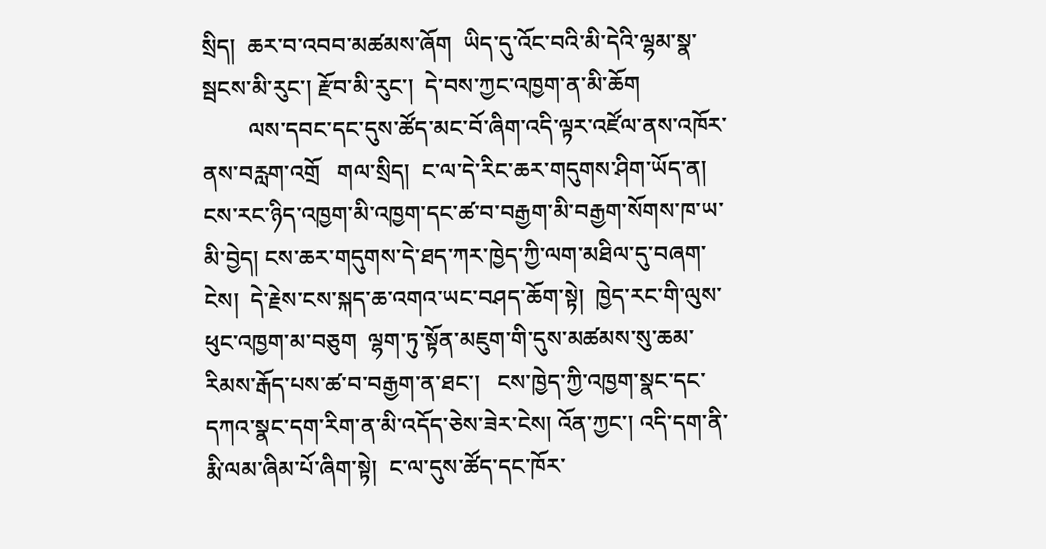སྲིད།  ཆར་བ་འབབ་མཚམས་ཞོག  ཡིད་དུ་འོང་བའི་མི་དེའི་ལྷམ་སྣ་སྦངས་མི་རུང་། རྫོབ་མི་རུང་།  དེ་བས་ཀྱང་འཁྱག་ན་མི་ཆོག
        ལས་དབང་དང་དུས་ཚོད་མང་བོ་ཞིག་འདི་ལྟར་འཛོལ་ནས་འཁོར་ནས་བརླག་འགྲོ   གལ་སྲིད།  ང་ལ་དེ་རིང་ཆར་གདུགས་ཤིག་ཡོད་ན།  ངས་རང་ཉིད་འཁྱག་མི་འཁྱག་དང་ཚ་བ་བརྒྱག་མི་བརྒྱག་སོགས་ཁ་ཡ་མི་བྱེད། ངས་ཆར་གདུགས་དེ་ཐད་ཀར་ཁྱེད་ཀྱི་ལག་མཐིལ་དུ་བཞག་ངེས།  དེ་རྗེས་ངས་སྐད་ཆ་འགའ་ཡང་བཤད་ཆོག་སྟེ།  ཁྱེད་རང་གི་ལུས་ཕུང་འཁྱག་མ་བཅུག  ལྷག་ཏུ་སྟོན་མཇུག་གི་དུས་མཚམས་སུ་ཆམ་རིམས་རྒོད་པས་ཚ་བ་བརྒྱག་ན་ཐང་།   ངས་ཁྱེད་ཀྱི་འཁྱག་སྣང་དང་དཀའ་སྣང་དག་རིག་ན་མི་འདོད་ཅེས་ཟེར་ངེས། འོན་ཀྱང་། འདི་དག་ནི་རྨི་ལམ་ཞིམ་པོ་ཞིག་སྟེ།  ང་ལ་དུས་ཚོད་དང་ཁོར་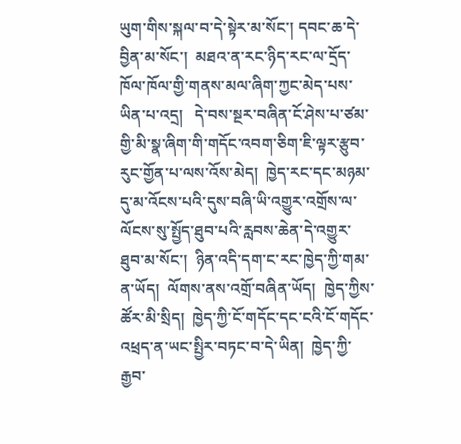ཡུག་གིས་སྐལ་བ་དེ་སྟེར་མ་སོང་། དབང་ཆ་དེ་བྱིན་མ་སོང་།  མཐའ་ན་རང་ཉིད་རང་ལ་དྲོད་ཁོལ་ཁོལ་གྱི་གནས་མལ་ཞིག་ཀྱང་མེད་པས་ཡིན་པ་འདྲ།   དེ་བས་སྔར་བཞིན་ངོ་ཤེས་པ་ཙམ་གྱི་མི་སྣ་ཞིག་གི་གདོང་འབག་ཅིག་ཇི་ལྟར་རྩུབ་རུང་གྱོན་པ་ལས་འོས་མེད།  ཁྱེད་རང་དང་མཉམ་དུ་མ་འོངས་པའི་དུས་བཞི་ཡི་འགྱུར་འགྲོས་ལ་ལོངས་སུ་སྤྱོད་ཐུབ་པའི་རླབས་ཆེན་དེ་འགྱུར་ཐུབ་མ་སོང་།  ཉིན་འདི་དག་ང་རང་ཁྱེད་ཀྱི་གམ་ན་ཡོད།  ལོགས་ནས་འགྲོ་བཞིན་ཡོད།  ཁྱེད་ཀྱིས་ཚོར་མི་སྲིད།  ཁྱེད་ཀྱི་ངོ་གདོང་དང་ངའི་ངོ་གདོང་འཕྲད་ན་ཡང་སྤྱིར་བཏང་བ་དེ་ཡིན།  ཁྱེད་ཀྱི་རྒྱབ་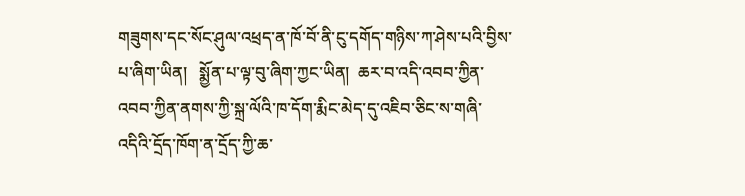གཟུགས་དང་སོང་ཤུལ་འཕྲད་ན་ཁོ་བོ་ནི་ངུ་དགོད་གཉིས་ཀ་ཤེས་པའི་བྱིས་པ་ཞིག་ཡིན།   སྨྱོན་པ་ལྟ་བུ་ཞིག་ཀྱང་ཡིན།  ཆར་བ་འདི་འབབ་ཀྱིན་འབབ་ཀྱིན་ནགས་ཀྱི་སྐྲ་ལོའི་ཁ་དོག་རྨིང་མེད་དུ་འཇིབ་ཅིང་ས་གཞི་འདིའི་དྲོད་ཁོག་ན་དྲོད་ཀྱི་ཆ་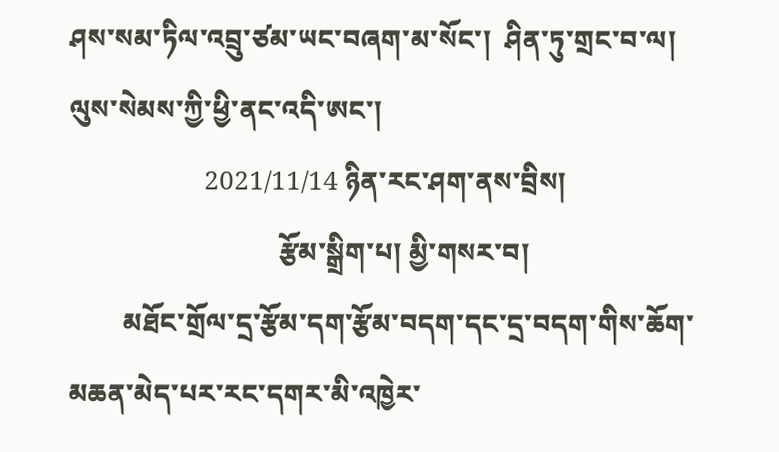ཤས་སམ་ཏིལ་འབྲུ་ཙམ་ཡང་བཞག་མ་སོང་།  ཤིན་ཏུ་གྲང་བ་ལ།  ལུས་སེམས་ཀྱི་ཕྱི་ནང་འདི་ཨང་།
                    2021/11/14 ཉིན་རང་ཤག་ནས་བྲིས།
                               རྩོམ་སྒྲིག་པ། མྱི་གསར་བ།
        མཐོང་གྲོལ་དྲ་རྩོམ་དག་རྩོམ་བདག་དང་དྲ་བདག་གིས་ཆོག་མཆན་མེད་པར་རང་དགར་མི་འཁྱེར་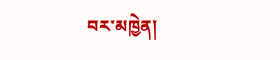བར་མཁྱེན།